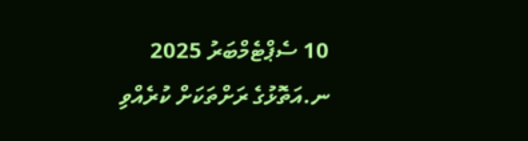10 ސެޕްޓެމްބަރު 2025
ނ.އަތޮޅުގެ ރަށްތަކަށް ކުރެއްވި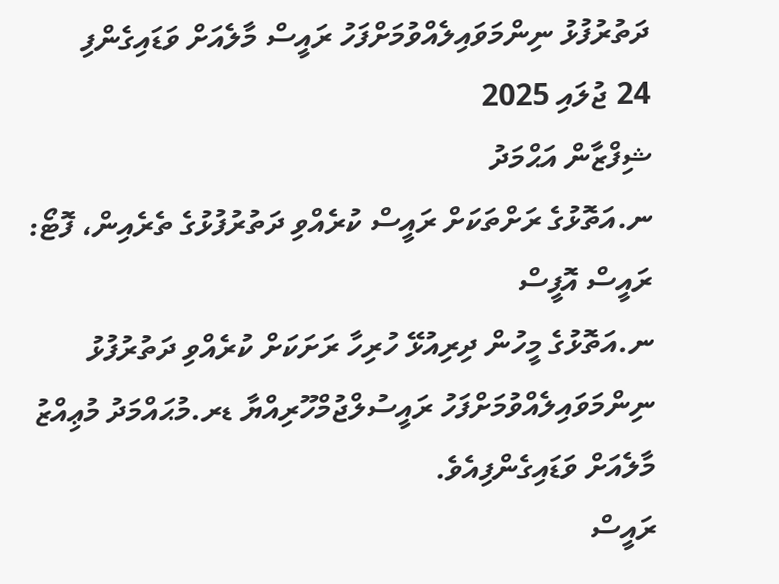ދަތުރުފުޅު ނިންމަވައިލެއްވުމަށްފަހު ރައީސް މާލެއަށް ވަޑައިގެންފި
24 ޖުލައި 2025
ޝިފްޒާން އަޙްމަދު
ނ.އަތޮޅުގެ ރަށްތަކަށް ރައީސް ކުރެއްވި ދަތުރުފުޅުގެ ތެރެއިން، ފޮޓޯ: ރައީސް އޮފީސް
ނ.އަތޮޅުގެ މީހުން ދިރިއުޅޭ ހުރިހާ ރަށަކަށް ކުރެއްވި ދަތުރުފުޅު ނިންމަވައިލެއްވުމަށްފަހު ރައީސުލްޖުމްހޫރިއްޔާ ޑރ.މުޙައްމަދު މުޢިއްޒު މާލެއަށް ވަޑައިގެންފިއެވެ.
ރައީސް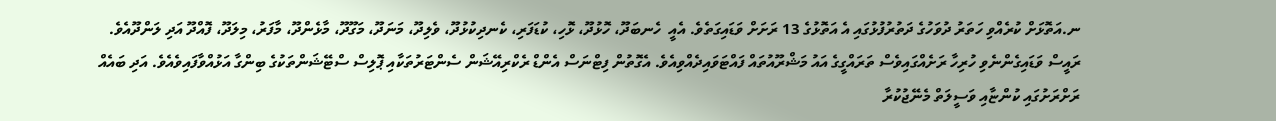ނ.އަތޮޅަށް ކުރެއްވި ހަތަރު ދުވަހުގެ ދަތުރުފުޅުގައި އެ އަތޮޅުގެ 13 ރަށަށް ވަޑައިގަތެވެ. އެއީ  ހެނބަދޫ، ހޮޅުދޫ، ޅޮހި، ކުޑަފަރި، ކެނދިކުޅުދޫ، ވެލިދޫ، މަނަދޫ، މަގޫދޫ، މާޅެންދޫ، މާފަރު، މިލަދޫ، ފޮއްދޫ އަދި ލަންދޫއެވެ.
ރައީސް ވަޑައިގެންނެވި ހުރިހާ ރަށެއްގައިވެސް ތަރައްގީގެ އައު މަޝްރޫއުތައް ފައްޓަވައިދެއްވިއެވެ. އެގޮތުން ފިޓްނަސް އެންޑް ރެކްރިއޭޝަން ސެންޓަރުތަކާއި ޕޮލިސް ސްޓޭޝަންތަކުގެ ބިންގާ އަޅުއްވާފައިވެއެވެ. އަދި ބައެއް ރަށްރަށުގައި ކުންޏާއި ވަސީލަތް މެނޭޖުކުރާ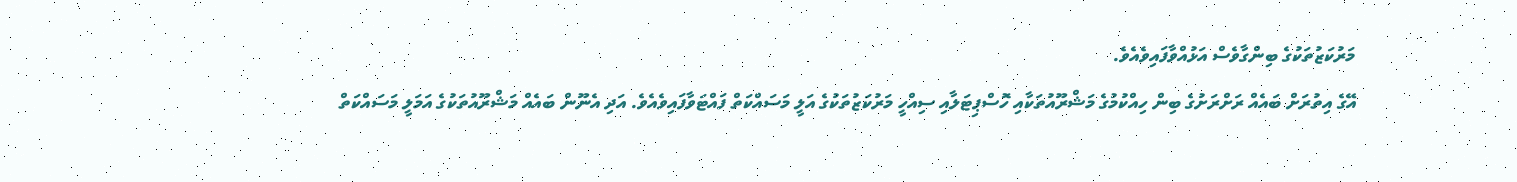މަރުކަޒުތަކުގެ ބިންގާވެސް އަޅުއްވާފައިވެއެވެ.
އޭގެ އިތުރަށް ބައެއް ރަށްރަށުގެ ބިން ހިއްކުމުގެ މަޝްރޫއުތަކާއި ހޮސްޕިޓަލާއި ސިއްހީ މަރުކަޒުތަކުގެ އަލީ މަސައްކަތް ފައްޓަވާފައިވެއެވެ. އަދި އެނޫން ބައެއް މަޝްރޫއުތަކުގެ އަމަލީ މަސައްކަތް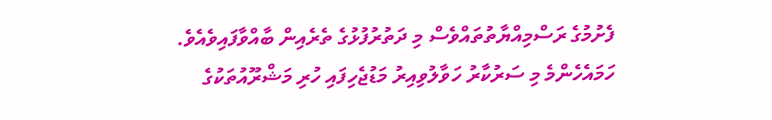ފެށުމުގެ ރަސްމިއްޔާތުތައްވެސް މި ދަތުރުފުޅުގެ ތެރެއިން ބާއްވާފައިވެއެވެ.
ހަމައެހެންމެ މި ސަރުކާރު ހަވާލުވިއިރު މަޑުޖެހިފައި ހުރި މަޝްރޫއުތަކުގެ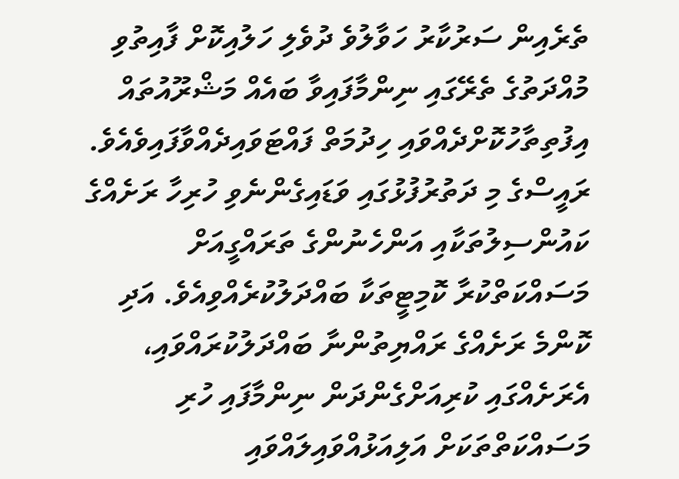ތެރެއިން ސަރުކާރު ހަވާލުވެ ދުވެލި ހަލުއިކޮށް ފާއިތުވި މުއްދަތުގެ ތެރޭގައި ނިންމާފައިވާ ބައެއް މަޝްރޫއުތައް އިފުތިތާހުކޮށްދެއްވައި ހިދުމަތް ފައްޓަވައިދެއްވާފައިވެއެވެ.
ރައީސްގެ މި ދަތުރުފުޅުގައި ވަޑައިގެންނެވި ހުރިހާ ރަށެއްގެ ކައުންސިލުތަކާއި އަންހެނުންގެ ތަރައްގީއަށް މަސައްކަތްކުރާ ކޮމިޓީތަކާ ބައްދަލުކުރެއްވިއެވެ. އަދި ކޮންމެ ރަށެއްގެ ރައްޔިތުންނާ ބައްދަލުކުރައްވައި، އެރަށެއްގައި ކުރިއަށްގެންދަން ނިންމާފައި ހުރި މަސައްކަތްތަކަށް އަލިއަޅުއްވައިލައްވައި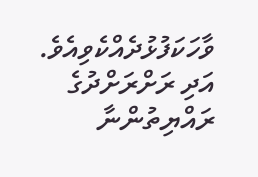ވާހަކަފުޅުދެއްކެވިއެވެ.
އަދި ރަށްރަށްދުގެ ރައްޔިތުންނާ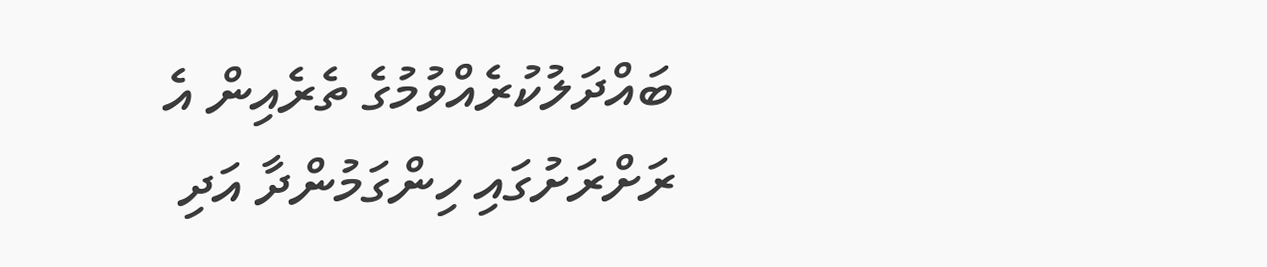ބައްދަލުކުރެއްވުމުގެ ތެރެއިން އެ ރަށްރަށުގައި ހިންގަމުންދާ އަދި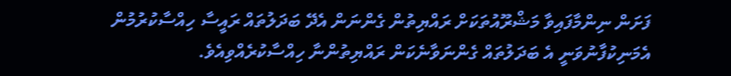ފަށަން ނިންމާފައިވާ މަޝްރޫއުތަކަށް ރައްޔިތުން ގެންނަން އެދޭ ބަދަލުތައް ރައީސާ ހިއްސާކުރުމުން އެމަނިކުފާނުވަނީ އެ ބަދަލުތައް ގެންނަވާނެކަން ރައްޔިތުންނާ ހިއްސާކުރެއްވިއެވެ.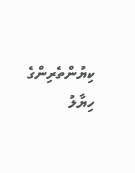ކިޔުންތެރިންގެ ހިޔާލު